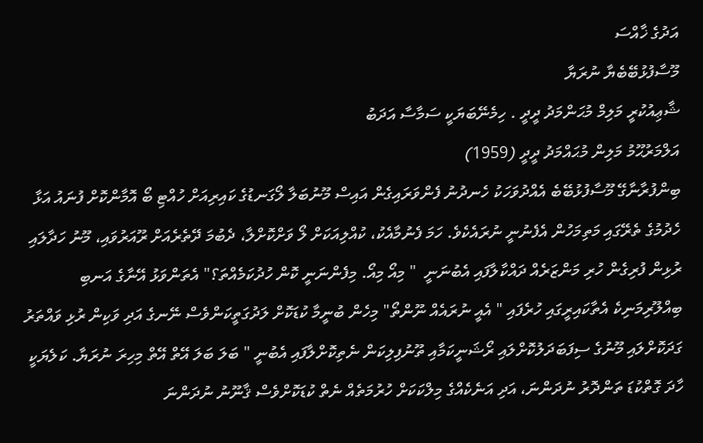އަދުގެ ޚާއްސަ
މޫސާފުޅުބޭބެޔާ ނުރަޔާ
ޝާޢިއުކުރީ މަލިމް މުޙަންމަދު ދީދީ . ހިމެނޭބަޔަކީ ސަމާސާ އަދަބު
އަލްމަރުޙޫމު މަލިން މުޙައްމަދު ދީދީ (1959)
ބިންފުރާނާގޭ މޫސާފުޅުބޭބެ އެއްދުވަހަކު ހެނދުނު ފެންވަރައިގެން އައިސް މޫނުބަލާ ލޯގަނޑުގެ ކައިރިއަށް ހުއްޓި ބޯ އޮމާންކޮށް ފުނައު އަޅާ ހެދުމުގެ ތެރޭގައި މަތިމަހުން އެފެނުނީ ނުރައެކެވެ. ހަމަ ފެނުމާއެކު، ކުއްލިއަކަށް ލޯ ވަށްކޮށްލާ، ދެބުމަ ދޭތެރެއަށް ރޫއަރުވައި، މޫނު ހަދާލައި ރުޅިން ފުރިގެން ހުރި މަންޒަރެއް ދައްކާލާފައި އެބުނަނީ  " މިއޯ މިއޯ. މިފެންނަނީ ކޮން ހުދުކަމެއްތަ؟" އެތަންވަޅު އޭނާގެ އަނބި ބިއްލޫރިމަނިކެ އެތާކައިރީގައި ހުރެފައި " އެއީ ނުރައެއް ނޫންތޯ" މިހެން ބުނީމާ ކުޑަކޮށް ލަދުގަތީކަންވެސް ނޭނގެ އަދި ވަކިން ރުޅި ވައްތަރު ގަދަކޮށްލައި މޫނުގެ ސިފަބަދަލުކޮށްލައި ރޯޝަނީކަމާއި ތޫނުފިލިކަން ނެތިކޮށްލާފައި އެބުނީ " ބަލަ ބަލަ އޭތް އޭތް މިހިރަ ނުރަޔާ. ކަލެޔަކީ ހާދަ ގޮތްކުޑަ ތަންދޮރު ނުދަންނަ، އަދި އަނެކެއްގެ މިލްކަކަށް ހުރުމަތެއް ނެތް ކުޑަކޮށްވެސް ޤާނޫނު ނުދަންނަ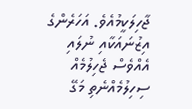ޖާހިލަކީމުއެވެ. އަހަރެންގެ އިޒުނައަކާއި ނުލައި އެއްވެސް ޖެހިލުމެއް ސިހިލުމެއްނެތި މަގޭ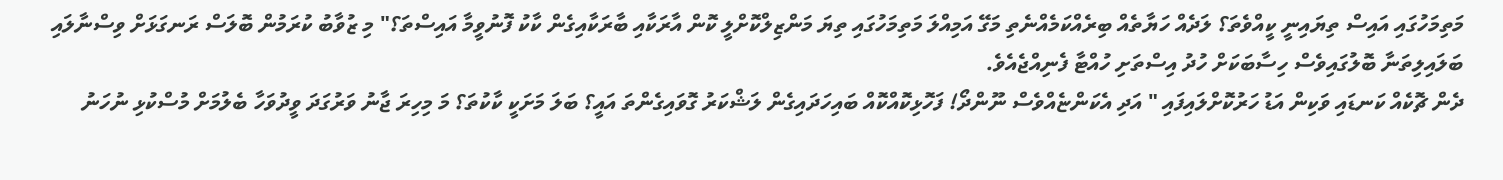މަތިމަހުގައި އައިސް ތިޔައިނީ ކީއްވެތަ؟ ލަދެއް ހަޔާތެއް ބިރެއްކަމެއްނެތި މަގޭ އަމިއްލަ މަތިމަހުގައި ތިޔަ މަންޒިލްކޮށްލީ ކޮން އާރަކާއި ބާރަކާއިގެން ކާކު ފޮނުވީމާ އައިސްތަ؟" މި ޒުވާބު ކުރަމުން ބޮލަސް ރަނގަޅަށް ވިސްނާލައި ބަލައިލިތަނާ ބޮލުގައިވެސް ހިސާބަކަށް ހުދު އިސްތަށި ހުއްޓާ ފެނިއްޖެއެވެ.
ދެން ޗޮކެއް ކަނޑައި ވަކިން އަޑު ހަރުކޮށްލައިފައި " އަދި އެކަންޏެއްވެސް ނޫންދޯ! ފަހޮޅިކޮއްކޮއް ބައިހަދައިގެން ލަޝްކަރު ގޮވައިގެންތަ އައީ؟ ބަލަ މަށަކީ ކާކުތަ؟ މަ މިހިރަ ޖާނު ވަރުގަދަ ވީދުވަހާ ބެލުމަށް މުސްކުޅި ނުހަނު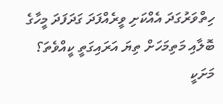ހިތްވަރުގަދަ އެއްކަށި ވީރެއްފަދަ ގަދަފަދަ މީހާގެ ބޮލާއި މަތިމަހަށް ތިޔަ އަރައިގަތީ ކީއްވެތަ؟ މަށަކީ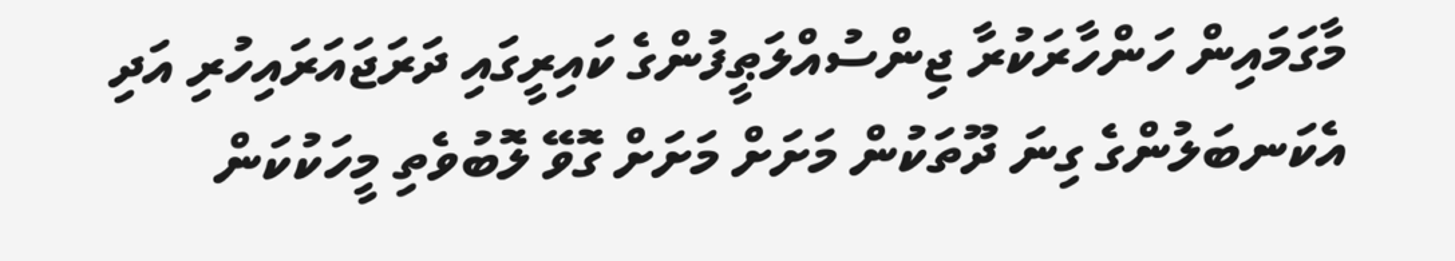މާގަމައިން ހަންހާރަކުރާ ޖިންސުއްލަޠީފުންގެ ކައިރީގައި ދަރަޖައަރައިހުރި އަދި އެކަނބަލުންގެ ގިނަ ދޫތަކުން މަށަށް މަށަށް ގޮވޭ ލޮބުވެތި މީހަކުކަން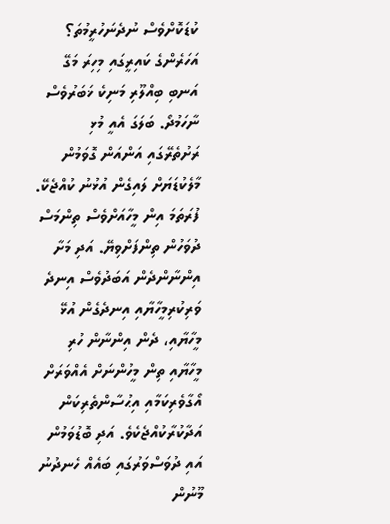ކުޑަކޮށްވެސް ނުދެނަހުރީމުތަ؟ އަހަރެންގެ ކައިރީގައި މިހިރަ މަގޭ އަނބި ބިއްލޫރި މަނިކެ ޚަބަރުވެސް ނާހަމުދޯ. ބަލަގަ އެއީ މުޅި ރަށުތެރޭގައި އަންއަން ގޮވަމުން މާލެކުޑަޔަށް ލައިގެން އުޅުނު ކުއްޖެކޭ. ފުރަތަމަ އިން މީހާއަށްވެސް ތިންމަސް ދުވަހުން ތިންފަށްވިޔޭ. އަދި މަށާ އިންނާންދެން އަބަދުވެސް އިނދެ ވަރިކުރިމީހާޔާއި އިނދެގެން އުޅޭ މީހާޔާއި، ދެން އިންނާން ހުރި މީހާޔާއި ތިން މީހުންނަށް އެއްވަރަށް އޯގާވެރިކަމާއި އިޙުސާންތެރިކަން އަދާކުރާކުއްޖެކެވެ. އަދި ބޮޑުވަމުން އައި ދުވަސްވަރުގައި ބައެއް ހެނދުނު މޫނުން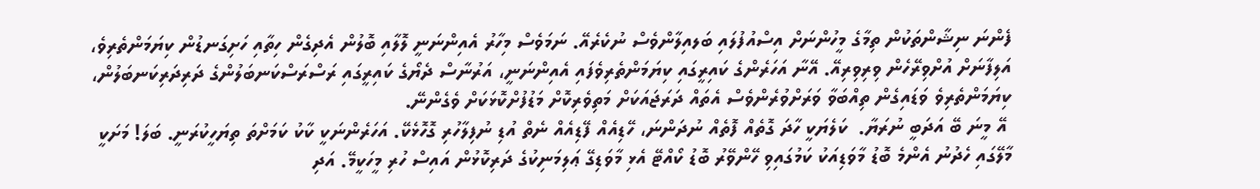ފެންނަ ނިޝާންތަކުން ތިމާގެ މީހުންނަށް އިސްއުފުލައި ބަލއިލާންވެސް ނުކެރެއޭ. ނަމަވެސް މިހާރު އެއިންނަނީ ލޮލާއި ބޮލުން އެދިގެން ހިތާއި ހަށިގަނޑުން ކިޔަމަންތެރިވެ، އަލިފާނަށް އުށްވިރޭހެން ވިރިވިރިއޭ. އޭނާ އަހަރެންގެ ކައިރީގައި ކިޔަމަންތެރިވެފައި އެއިންނަނީ، އަރުނާސް ދެޔޯގެ ކައިރީގައި ރަސްރަސްކަނބަލުންގެ ދަރިދަރިކަނބަލުން، ކިޔަމަންތެރިވެ ވަޑައިގެން ތިއްބަވާ ވަރަށްވުރެންވެސް އެތައް ދަރަޖައަކަށް މަތިވެރިކޮށް މަޑުފުށްކޮޅަކަށް ވެގެންނޭ.
 އޭ މީނަ ބޭ އަދަބީ ނުރަޔާ.  ކަލެޔަކީ ހާދަ ގޮތެއް ފޮތެއް ނުދަންނަ، ހޭޑިއެއް ފޭޑިއެއް ނެތް އުޑި ނުފިލާހުރި ގޮހޮޅެކޭ. އަހަރެންނަކީ ކާކު ކަމަށްތަ ތިޔަހީކުރަނީ. ބަލަ! މަށަކީ މާލޭގައި ހެދުނު އެންމެ ބޮޑު މާވަޑިއަކު ކަމުގައިވި ހޭންވޭރު ބޮޑު ކޯއްޓޭ އެޅި މާވަޑިގޭ ޢަލިމަނިކުގެ ދަރިކޮޅުން އައިސް ހުރި މީހަކީމޭ. އަދި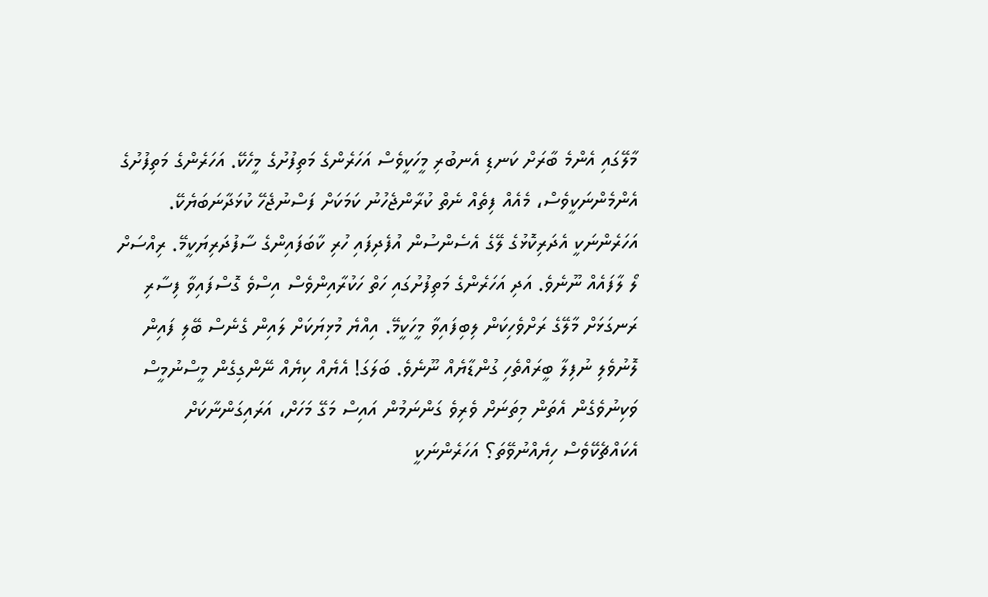މާލޭގައި އެންމެ ބާރަށް ކަނޑި އެނބުރި މީހަކީވެސް އަހަރެންގެ މަތިފުށުގެ މީހެކޭ. އަހަރެންގެ މަތިފުށުގެ އެންމެންނަކީވެސް، މެއެއް ފިތެއް ނެތް ކުރާންޖެހުނު ކަމަކަށް ފަސްނުޖެހޭ ކުޅަދާނަބަޔެކޭ. އަހަރެންނަކީ އެދަރިކޮޅުގެ ލޭގެ އެސެންސުން އުފެދިފައި ހުރި ކާބަފައިންގެ ސާފުދަރިޔަކީމޭ. ރިއްސަށް ލޯ ލާފައެއް ނޫނެވެ. އަދި އަހަރެންގެ މަތިފުށުގައި ހަތް ހަކުރާއިންވެސް އިސްވެ ގޮސްފައިވާ ފިސާރި ރަނގަޅަށް މާލޭގެ ރަށްވެހިކަން ލިބިފައިވާ މީހަކީމޭ. އިއްޔެ މުޅިޔަކަށް ލައިން ގެނެސް ބޭލި ފައިން ލޮނުވެލި ނުފިލާ ބީރައްތެހި ގުންޑާޔެއް ނޫނެވެ. ބަލަގަ! އެޔެއް ކިޔެއް ނޭންގިގެން މީސްނުމީސް ވަކިނުވެގެން އެތަން މިތަނަށް ވެރިވެ ގަންނަމުން އައިސް މަގޭ މަހަށް، އަރައިގަންނާކަށް އެކައްޗެކޭވެސް ހިޔެއްނުވޭތަ؟ އަހަރެންނަކީ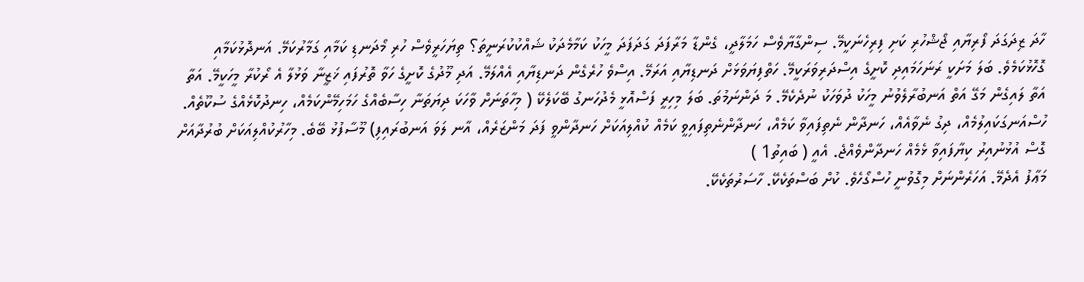ހާދަ ޒިދަގަދަ ފޯރިޔާއި ޖޯޝްހުރި ކަށި ފިރިހެނަކީމޭ. ސިންގާޔާވެސް ހަމަލާދީ، ގެންޑާ މަރާފަދަ ގަދަފަދަ މީހަކު ކަމާމެދަކު ޝައްކުކުރަނީތަ؟ ތިޔަހަރީވެސް ހުރި މޯދަނޑި ކަމާއި ގަމާރުކަމޭ. އަނދޮޅުކަމާއި ގޮހޮޅުކަމެވެ. ބަލަ މަށަކީ ރަނަހަމައިދި ކޮށީގެ އިސްދަރިވަރަކީމޭ. ހަތްފިޔަވަޅަށް ދަނޑިޔާއި އަރަމޭ. އިސްވެ ހުރެގެން ދަނޑިޔާއި އެއްލަމޭ. އަދި މޫދުގެ ކޮށީގެ ހަވާ ތޮރުފައި ޚަޒީނާ ވަޅުލާ އެ ރޯކުރާ މީހަކީމޭ. އަތާ އަތާ ލައިގެން މަގޭ އަތް އަނބުރާލެވުނު މީހަކު ދުވަހަކު ނުދެކެމޭ. މަ ދަންނަމުތަ. ބަލަ މިހިރީ ފަސްއޮޅީ މެދުހަނގު ބޭކަލެކޭ ( މިހާތަނަށް ވާހަކަ ދިޔަތަނާ ހިސާބެއްގެ ހަމަހިމޭންކަމެއް، ހިނދުކޮޅެއްގެ ސުކޫތެއް. ހުސްއަނގަކައިލުމެއް، ދިގު ނެވާއެއް، ހަނދާން ނެތިފައިވާ ކަމެއް، ހަނދާންނެތިފައިވީ ކަމެއް ކުއްލިއަކަށް ހަނދާންވީ ފަދަ މަންޒަރެއް، އާނ ލަވަ އަނބުރައިފި) މޫސާފުޅު ބޭބެ. މިހާރުކުއްލިއަކަށް ބުރުދާއަށް ގޮސް އުޅުނުއިރު ކިޔާފައިވާ ޅެމެއް ހަނދާންވެއްޖެ. އެއީ ( ބައިތު1 )
މަޢާފު އެދެމޭ. އަހަރެންނަށް މިގޮވުނީ ހުސްގޯހެވެ. ކުށް ބަސްތަކެކޭ. ހާސަރުތަކެކޭ.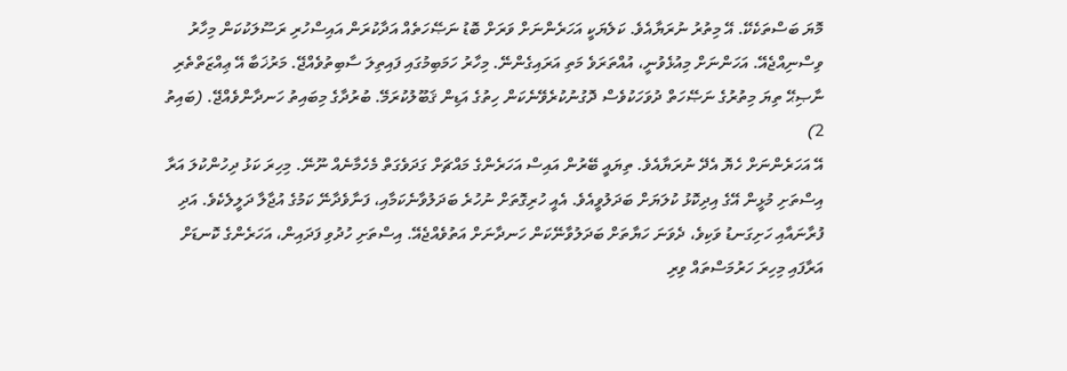މޮޔަ ބަސްތަކެކޭ. އޭ މިތުރު ނުރަޔާއެވެ. ކަލެޔަކީ އަހަރެންނަށް ވަރަށް ބޮޑު ނަޞޭހަތެއް އަދާކުރަން އައިސްހުރި ރަސޫލަކުކަން މިހާރު ވިސްނިއްޖެއޭ. އަހަންނަށް މިއުޅެވުނީ، އުއްތަރަވެ މަތި އަރައިގެންނޭ. މިހާރު ހަމަބިމުގައި ފައިތިލަ ސާބިތުވެއްޖޭ. މަރުޚަބާ އޭ ޢިއްޒަތްތެރި ނާޞިޙޭ ތިޔަ މިތުރުގެ ނަޞޭހަތް ދުވަހަކުވެސް ދޮގުނުކުރެވޭނެކަން ހިތުގެ އަޑިން ޤަބޫލުކުރަމޭ. ބުރުދާގެ މިބައިތު ހަނދާންވެއްޖޭ. (ބައިތު 2)
އޭ އަހަރެންނަށް ހެޔޮ އެދޭ ނުރަޔާއެވެ. ތިޔައީ ބޭރުން އައިސް އަހަރެންގެ މައްޗަށް ގަދަވެގަތް މެހެމާނެއް ނޫނޭ. މިހިރަ ކަޅު ދިހުންކުލަ އަރާ އިސްތަށި މުޅީން އޭގެ އިދިކޮޅު ކުލަޔަށް ބަދަލުވީއެވެ. އެއީ ހުރިގޮތަށް ނުހުރެ ބަދަލުވާނެކަމާއި، ފަނާވެދާނޭ ކަމުގެ އުޖާލާ ދަލީލެކެވެ. އަދި ފުރާނައާއި ހަށިގަނޑު ވަކިވެ، ދެވަނަ ހަޔާތަށް ބަދަލުވާނޭކަން ހަނދާނަށް އަތުވެއްޖެއޭ. އިސްތަށި ހުދުވި ފަދައިން، އަހަރެންގެ ކޮނޑަށް އަރާފައި މިހިރަ ހަރުމަސްތައް ވިރި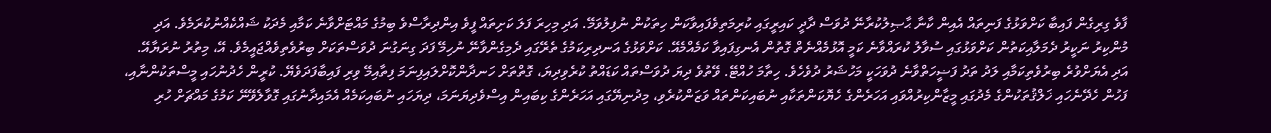ފާވެ ގިރިގެން ފައިބާ ކަށްވަޅުގެ ފަނިތައް އެއިން ކާނާ ޙާޞިލުކުރާނޭ ދުވަސް ދާދީ ކައިރީގައި ކުރިމަތިވެފައިވާކަން ހިތަކުން ނުފިލުވަމޭ. އަދި މިހިރަ ފަލަ ކަށިތައް ފީވެ އިންދިރާސްވެ ބިމުގެ މައްޓަށްވާނެ ކަމާއި މެދަކު ޝައްކެއްނުކުރަމެވެ. އަދި މުންކިރު ނަކީރު ދެމަލާއިކަތުން ކަށްވަޅުގައި ސުވާލު ކުރައްވާނެ ކަމީ އޮޅުމެއްނެތް ގޮތުން އެނގިފައިވާ ކަމެއްމެއޭ. ކަށްވަޅުގެ އަނދިރިކަމުގެ ތެރޭގައި ދެމިގެންވާނޭ ނުހިމޭ ފަދަ ގިނަގުނަ ދުވަސްތަކަށް ބިރުވެތިވެއްޖައީމެވެ. އޭ، މިތުރު ނުރަޔާއޭ. އަދި އެޔަށްވުރެ ބިރުވެތިކަމާއި ލަދު ތަދު ފަޟީހަތްވާނެ ދުވަހަކީ މަހުޝަރު ދުވެހެވެ. ހިތާމަ ހުއްޓޭ. ވޭތުވެ ދިޔަ ދުވަސްތައް ކަޑައްތު ކުރެވިދިޔަ، ގޮތްތަށް ހަނދާންކޮށްލައިފިނަމަ ފިތާއިމޭ ވިރި ފައިބާފަދަވެޔޭ. ކުރީން ހެދުނުހައި މީސްތަކުންނާއި، ފަހުން ހެދޭނެހައި ޚަލްޤުތަކުންގެ މެދުގައި މީޒާންކިރުއްވައި އަހަރެންގެ ހެޔޮކަންތަކާއި ނުބައިކަންތައް ވަޒަންކުރެވި، މިދުނިޔޭގައި އަހަރެންގެ ކިބައިން އިސްވެދިޔަނަމަ، ދިޔަހައި ނުބައިކަމެއް އެމައިދާނުގައި ގޮވާލެވޭނޭ ކަމުގެ މައްޗަށް ހުރި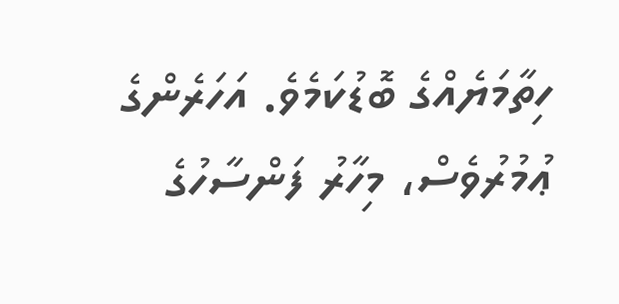ހިތާމަޔެއްގެ ބޮޑުކަމެވެ. އަހަރެންގެ ޢުމުރުވެސް، މިހާރު ފަންސާހުގެ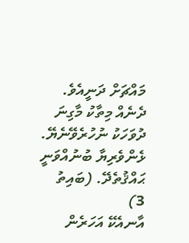މައްޗަށް ދަނީއެވެ. ދެނެއް މިތާކު މާގިނަ ދުވަހަކު ނުހުރެވޭނެޔޭ. ޅެންވެރިޔާ ބުނުއްވަނީ ޙައްޤުތެދޭ. (ބައިތު 3)
އާނއެކޭ އަހަރެން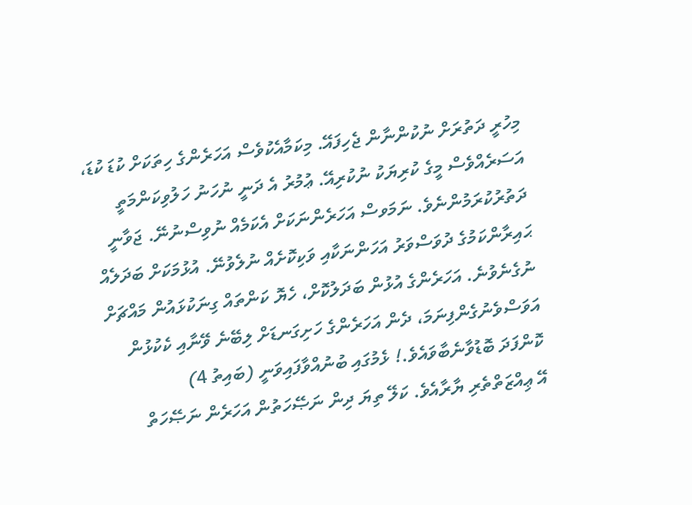މިހުރީ ދަތުރަށް ނުކުންނާން ޖެހިފައޭ. މިކަމާއެކުވެސް އަހަރެންގެ ހިތަކަށް ކުޑަ ކުޑަ، އަސަރެއްވެސް މީގެ ކުރިޔަކު ނުކުރިއޭ. ޢުމުރު އެ ދަނީ ނުހަނު ހަލުވިކަންމަތީ ދަތުރުކުރަމުންނެވެ. ނަމަވސް އަހަރެންނަކަށް އެކަމެއް ނުވިސްނުނޭ. ޖަވާނީ ޙައިރާންކަމުގެ ދުވަސްވަރު އަހަންނަކާއި ވަކިކޮށެއް ނުލެވުނޭ. އުޅުމަކަށް ބަދަލެއް ނުގެނެވުނެ. އަހަރެންގެ އުޅުން ބަދަލުކޮށް، ހެޔޮ ކަންތައް ގިނަކުޅައުން މައްޗަށް އަވަސްވެނުގެންފިނަމަ، ދެން އަހަރެންގެ ހަށިގަނޑަށް ލިބޭނެ ވޭނާއި ކެކުޅުން ކޮންފަދަ ބޮޑުވާނެބާވައެވެ.! ޅެމުގައި ބުނުއްވާފައިވަނީ (ބައިތު 4)
އޭ ޢިއްޒަތްތެރި ޔާރާއެވެ. ކަލޭ ތިޔަ ދިން ނަޞޭހަތުން އަހަރެން ނަޞޭހަތް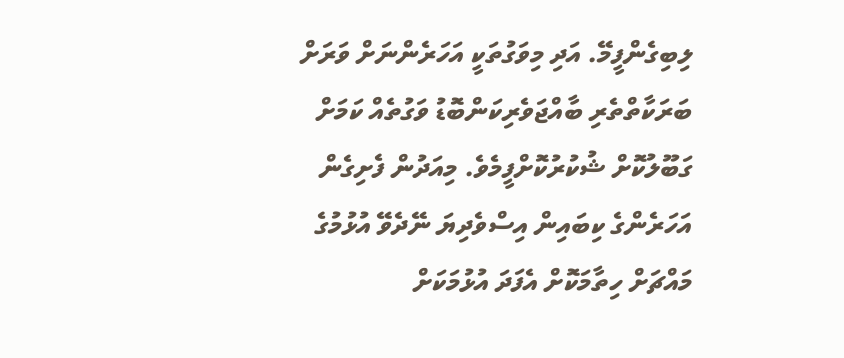ލިބިގެންފީމޭ. އަދި މިވަގުތަކީ އަހަރެންނަށް ވަރަށް ބަރަކާތްތެރި ބާއްޖަވެރިކަންބޮޑު ވަގުތެއް ކަމަށް ގަބޫލުކޮށް ޝުކުރުކޮށްފީމެވެ. މިއަދުން ފެށިގެން އަހަރެންގެ ކިބައިން އިސްވެދިޔަ ނޭދެވޭ އުޅުމުގެ މައްޗަށް ހިތާމަކޮށް އެފަދަ އުޅުމަކަށް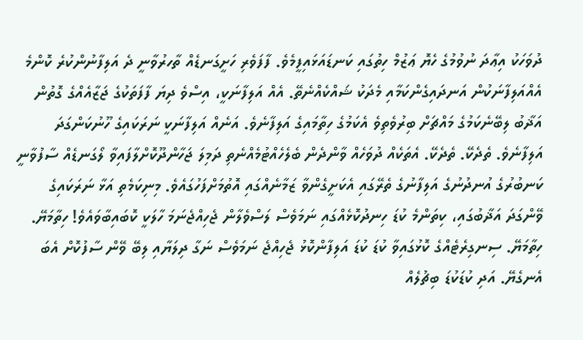ދުވަހަކު އިޢާދަ ނުވުމުގެ ހެޔޮ ޢަޒުމް ހިތުގައި ކަނޑައަޅައިފީމެވެ. ފާފަވެރި ހަށީގަނޑެއް ތާހރުވާނީ ދެ އަލިފާނުންކުރެ ކޮންމެ އެއްއަލިފާނަކުން އަނދައިގެންކަމާއި މެދަކު ޝައްކެއްނެތޭ. އެއް އަލިފާނަކީ، އިސްވެ ދިޔަ ފާފަތަކުގެ ޖަޒާއެއްގެ ގޮތުން އަޛާބު ލިބޭނެކަމުގެ މައްޗަށް ބިރުވެތިވެ އެކަމުގެ ހިތާމައިގެ އަލިފާނެވެ. އަނެއް އަލިފާނަކީ ނަރަކައިގެ ހޫނުކަންގަދަ އަލިފާނެވެ. ތެދެކޭ. ތެދެކޭ. އެތަކެއް ދުވަހެއް ވާންދެން ބެލެހެއްޓުމެއްނެތި ދަމިލަ ޖަހާންދޫކޮށްލާފައިވާ ލޯގަނޑެއް ސާފުވާނީ ކަނބުރުގެ އުނދުނުގެ އަލިފާނުގެ ތެރޭގައި އެކަށީގެންވާ ޒަމާނެއްގައި އޮތުމަށްފަހުގައެވެ. މިނިކަމެތި އަޅާ ނަރަކައިގެ ވޭންގަދަ އަޛާބުގައި، ކިތަންމެ ކުޑަ ހިނދުކޮޅެއްގައި ނަމަވެސް ލަސްވެލާން ޖެހިއްޖެނަމަ ހާލަކީ ކޮބައިބާވައެވެ! ހިތާމަޔޭ. ހިތާމަޔޭ. ސިނގިރެޓެއްގެ ކޮޅުގައިވާ ކުޑަ ކުޑަ އަލިފާންކޮޅު ޖެހިއްޖެ ނަމަވެސް ނަގާ ދިލަޔާއި ލިބޭ ވޭން ސާފުކޮށް އެބަ އެނގެޔޭ. އަދި ކުޑަކުޑަ ބިޗުލެއް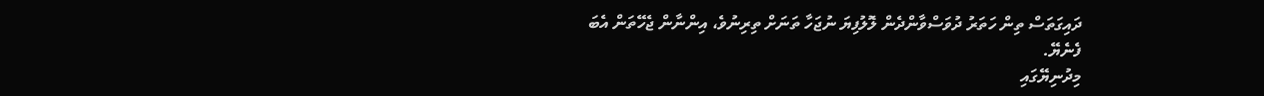ދައިގަތަސް ތިން ހަތަރު ދުވަސްވާންދެން ލޮލުފިޔަ ނުޖަހާ ތަނަށް ތިރިނުވެ، އިންނާން ޖެހޭތަން އެބަ ފެނެޔޭ.
މިދުނިޔޭގައި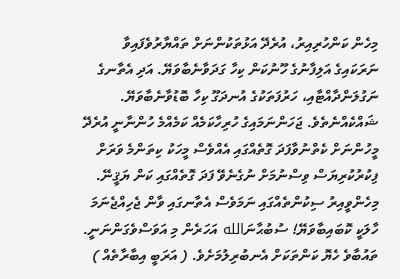މިހެން ކަންހުރިއިރު، އުރެދޭ އަޅުތަކުންނަށް ތައްޔާރުވެފައިވާ ނަރަކައިގެ އަލިފާނުގެ ހޫނުކަން ކިހާ ގަދަވާނެބާވަޔޭ. އަދި އެތާނގެ ނަގުލަންދާއްޓާއި، ހަރުފަތަކުގެ އުނދަގޫ ކިހާ ބޮޑުވާނެބާވަޔޭ. ޝައްކެއްނެތެވެ. ޖަހަންނަމައިގެ ހުރިހާކަމެއް ކަމެއްމެ ހުންނާނީ އުރެދޭ މީހުންނަށް ކެތްނުވާފަދަ ގޮތެއްގައި އެއްވެސް މީހަކު ކިތަންމެ ވަރަށް ފިކުރުކުރިޔަސް ވިސްނުމަށް ނުގެނެވޭ ފަދަ ގޮތެއްގައި ކަން ޔަޤީނޭ. މިހެންވީއިރު ސިކުންތެއްގައި ނަމަވެސް އެތާނގައި ވާން ޖެހިއްޖެނަމަ ހާލަކީ ކޮބައިބާވަޔޭ! ސުބުޙާނަالله އަހަރެން މި އަވަސްވެގަންނަނީ. ތައުބާވެ ހެޔޮ ކަންތަކަށް އެނބުރިލުމަށެވެ. ( އަރަބީ އިބާރާތެއް )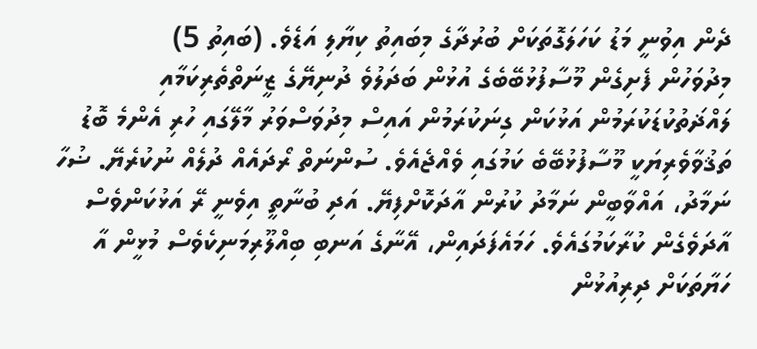ދެން އިވުނީ މަޑު ކަހަލަގޮތަކަށް ބުރުދާގެ މިބައިތު ކިޔާލި އަޑެވެ. (ބައިތު 5)
މިދުވަހުން ފެށިގެން މޫސާފުޅުބޭބެގެ އުޅުން ބަދަލުވެ ދުނިޔޭގެ ޒީނަތްތެރިކަމާއި ލައްޛަތުކުޑަކުރަމުން އަޅުކަން ގިނަކުރަމުން އައިސް މިދުވަސްވަރު މާލޭގައި ހުރި އެންމެ ބޮޑު ތަޤުވާވެރިޔަކީ މޫސާފުޅުބޭބެ ކަމުގައި ވެއްޖެއެވެ. ސުންނަތް ރޯދައެއް ދުލެއް ނުކުރެޔޭ. ޟުހާ ނަމާދު، އައްވާބީން ނަމާދު ކުރުން އާދަކޮށްފިޔޭ. އަދި ބުނާތީ އިވެނީ ރޭ އަޅުކަންވެސް އާދަވެގެން ކުރާކަމުގައެވެ. ހަމައެފަދައިން، އޭނާގެ އަނބި ބިއްލޫރިމަނިކެވެސް މުޅީން އާ ހަޔާތަކަށް ދިރިއުޅުން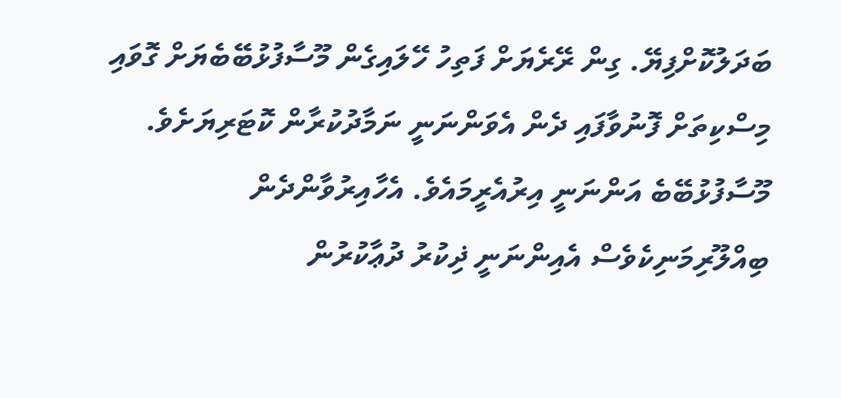ބަދަލުކޮށްފިޔޭ. ގިން ރޭރެޔަށް ފަތިހު ހޭލައިގެން މޫސާފުޅުބޭބެޔަށް ގޮވައި މިސްކިތަށް ފޮނުވާފައި ދެން އެވަންނަނީ ނަމާދުކުރާން ކޮޓަރިޔަށެވެ. މޫސާފުޅުބޭބެ އަންނަނީ އިރުއެރީމައެވެ. އެހާއިރުވާންދެން ބިއްލޫރިމަނިކެވެސް އެއިންނަނީ ޛިކުރު ދުޢާކުރުން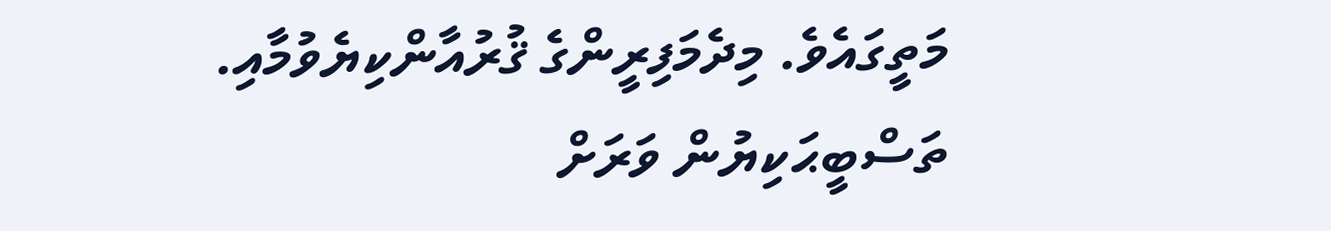މަތީގައެވެ. މިދެމަފިރީންގެ ޤުރުއާންކިޔެވުމާއި. ތަސްބީޙަކިޔުން ވަރަށް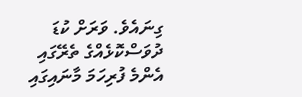ގިނައެވެ. ވަރަށް ކުޑަ ދުވަސްކޮޅެއްގެ ތެރޭގައި އެންމެ ފުރިހަމަ މާނައިގައި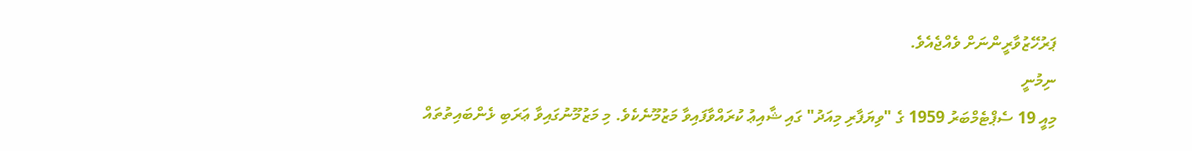ޕަރުހޭޒުވާރީންނަށް ވެއްޖެއެވެ.
ނިމުނީ
މިއީ 19 ސެޕްޓެމްބަރު 1959 ގެ "ވިޔަފާރި މިއަދު" ގައި ޝާއިޢު ކުރައްވާފައިވާ މަޒުމޫނެކެވެ. މި މަޒުމޫނުގައިވާ ޢަރަބި ޅެންބައިތުތައް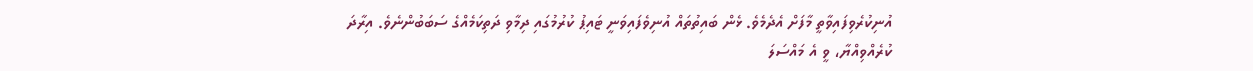އުނިކުރެވިފައިވާތީ މާފަށް އެދެމެވެ. ޅެން ބައިތުތައް އުނިވެފައިވަނީ ޓައިޕު ކުރުމުގައި ދިމާވި ދަތިކަމެއްގެ ސަބަބުންނެވެ. އިރާދަ ކުރެއްވިއްޔާ، ވީ އެ މައްސަލަ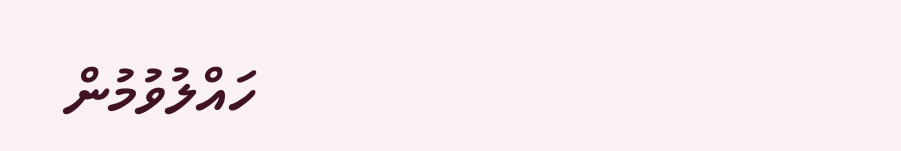ހައްލުވުމުން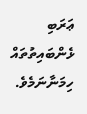ޢަރަބި ޅެންބައިތުތައް ހިމަނާނަމެވެ.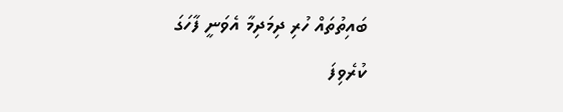ބައިތުތައް ހުރި ދިމަދިމާ އެވަނީ ފާހަގަ ކުރެވިފަ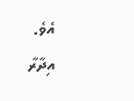އެވެ.
އިދާރާ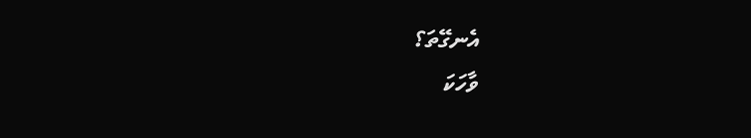އެނގޭތަ؟
ވާހަކަ